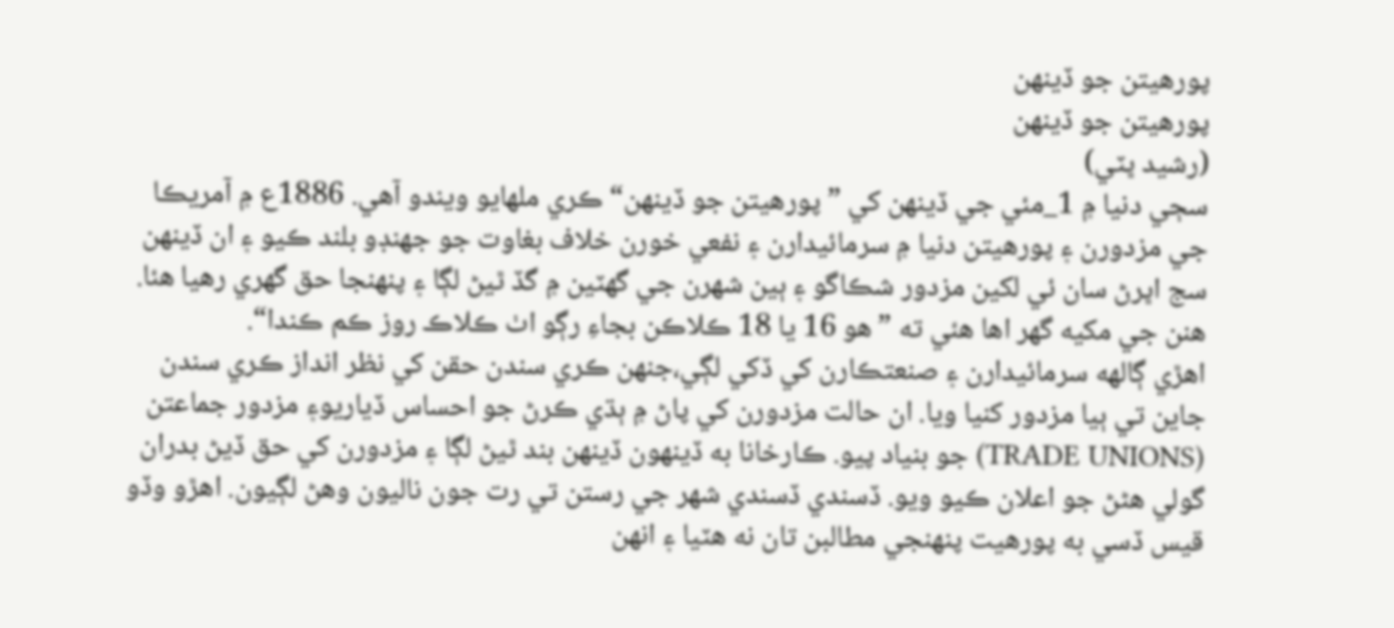پورهيتن جو ڏينهن
پورهيتن جو ڏينهن
(رشيد ڀٽي)
سڄي دنيا ۾ 1_مئي جي ڏينهن کي ”پورهيتن جو ڏينهن“ ڪري ملهايو ويندو آهي. 1886ع ۾ آمريڪا جي مزدورن ۽ پورهيتن دنيا ۾ سرمائيدارن ۽ نفعي خورن خلاف بغاوت جو جھنڊو بلند ڪيو ۽ ان ڏينهن سج اڀرڻ سان ئي لکين مزدور شڪاگو ۽ ٻين شهرن جي گھٽين ۾ گڏ ٿيڻ لڳا ۽ پنهنجا حق گھري رهيا هئا. هنن جي مکيه گھر اها هئي ته ”هو 16 يا 18 ڪلاڪن بجاءِ رڳو اٺ ڪلاڪ روز ڪم ڪندا“.
اهڙي ڳالهه سرمائيدارن ۽ صنعتڪارن کي ڏکي لڳي،جنهن ڪري سندن حقن کي نظر انداز ڪري سندن جاين تي ٻيا مزدور کنيا ويا. ان حالت مزدورن کي پاڻ ۾ ٻڌي ڪرڻ جو احساس ڏياريو۽ مزدور جماعتن (TRADE UNIONS) جو بنياد پيو. ڪارخانا به ڏينهون ڏينهن بند ٿيڻ لڳا ۽ مزدورن کي حق ڏيڻ بدران گولي هڻڻ جو اعلان ڪيو ويو. ڏسندي ڏسندي شهر جي رستن تي رت جون ناليون وهڻ لڳيون. اهڙو وڏو قيس ڏسي به پورهيت پنهنجي مطالبن تان نه هٽيا ۽ انهن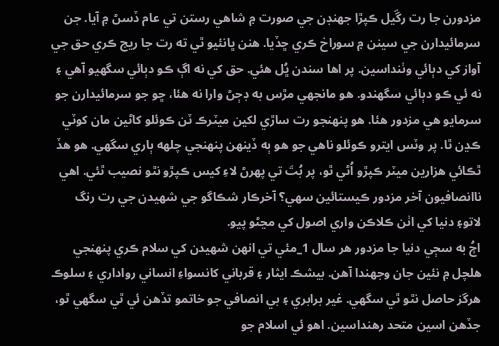مزدورن جا رت رڱيل ڪپڙا جھنڊن جي صورت ۾ شاهي رستن تي عام ڏسڻ ۾ آيا. جن سرمائيدارن جي سينن ۾ سوراخ ڪري ڇڏيا. هنن ڀانئيو ٿي ته رت جا ريج ڪري حق جي آواز کي دٻائي وٺنداسين. پر اها سندن ڀُل هئي. حق کي نه اڳ ڪو دٻائي سگھيو آهي ۽ نه ئي ڪو دٻائي سگھندو. هو مانجهي مڙس به ڊڄڻ وارا نه هئا، ڇو جو سرمائيدارن جو سرمايو هي مزدور هئا. هو پنهنجو رت ساڙي لکين ميٽرڪ ٽن ڪوئلو کاڻين مان کوٽي ڪڍن ٿا. پر وٽس ايترو ڪوئلو ناهي جو هو ٻه ڏينهن پنهنجي چلهه ٻاري سگھي. هو هڏ ٿڪائي هزارين ميٽر ڪپڙو اُڻي ٿو، پر بُتَ تي پهرڻ لاءِ کيس ڪپڙو نٿو نصيب ٿئي. اهي ناانصافيون آخر مزدور ڪيستائين سهي؟ آخرڪار شڪاگو جي شهيدن جي رت رنگ لاتو۽ دنيا کي اٺن ڪلاڪن واري اصول کي مڃڻو پيو.
اڄُ به سڄي دنيا جا مزدور هر سال 1_مئي تي انهن شهيدن کي سلام ڪري پنهنجي هلچل ۾ نئين جان وجھندا آهن. بيشڪ ايثار ۽ قرباني کانسواءِ انساني رواداري ۽ سلوڪ هرگز حاصل نٿو ٿي سگھي. غير برابري ۽ بي انصافي جو خاتمو تڏهن ئي ٿي سگھي ٿو، جڏهن اسين متحد رهنداسين. اهو ئي اسلام جو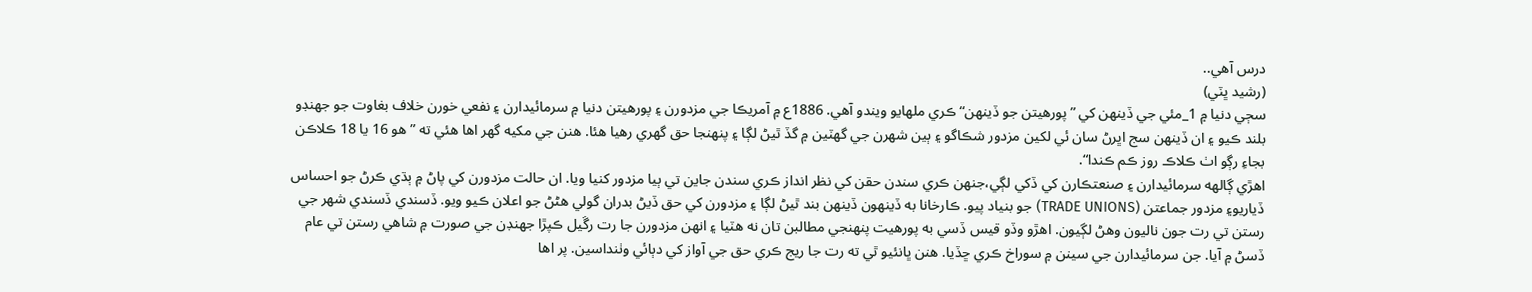درس آهي..
(رشيد ڀٽي)
سڄي دنيا ۾ 1_مئي جي ڏينهن کي ”پورهيتن جو ڏينهن“ ڪري ملهايو ويندو آهي. 1886ع ۾ آمريڪا جي مزدورن ۽ پورهيتن دنيا ۾ سرمائيدارن ۽ نفعي خورن خلاف بغاوت جو جھنڊو بلند ڪيو ۽ ان ڏينهن سج اڀرڻ سان ئي لکين مزدور شڪاگو ۽ ٻين شهرن جي گھٽين ۾ گڏ ٿيڻ لڳا ۽ پنهنجا حق گھري رهيا هئا. هنن جي مکيه گھر اها هئي ته ”هو 16 يا 18 ڪلاڪن بجاءِ رڳو اٺ ڪلاڪ روز ڪم ڪندا“.
اهڙي ڳالهه سرمائيدارن ۽ صنعتڪارن کي ڏکي لڳي،جنهن ڪري سندن حقن کي نظر انداز ڪري سندن جاين تي ٻيا مزدور کنيا ويا. ان حالت مزدورن کي پاڻ ۾ ٻڌي ڪرڻ جو احساس ڏياريو۽ مزدور جماعتن (TRADE UNIONS) جو بنياد پيو. ڪارخانا به ڏينهون ڏينهن بند ٿيڻ لڳا ۽ مزدورن کي حق ڏيڻ بدران گولي هڻڻ جو اعلان ڪيو ويو. ڏسندي ڏسندي شهر جي رستن تي رت جون ناليون وهڻ لڳيون. اهڙو وڏو قيس ڏسي به پورهيت پنهنجي مطالبن تان نه هٽيا ۽ انهن مزدورن جا رت رڱيل ڪپڙا جھنڊن جي صورت ۾ شاهي رستن تي عام ڏسڻ ۾ آيا. جن سرمائيدارن جي سينن ۾ سوراخ ڪري ڇڏيا. هنن ڀانئيو ٿي ته رت جا ريج ڪري حق جي آواز کي دٻائي وٺنداسين. پر اها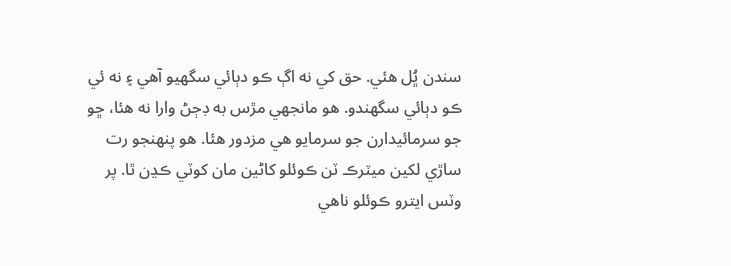سندن ڀُل هئي. حق کي نه اڳ ڪو دٻائي سگھيو آهي ۽ نه ئي ڪو دٻائي سگھندو. هو مانجهي مڙس به ڊڄڻ وارا نه هئا، ڇو جو سرمائيدارن جو سرمايو هي مزدور هئا. هو پنهنجو رت ساڙي لکين ميٽرڪ ٽن ڪوئلو کاڻين مان کوٽي ڪڍن ٿا. پر وٽس ايترو ڪوئلو ناهي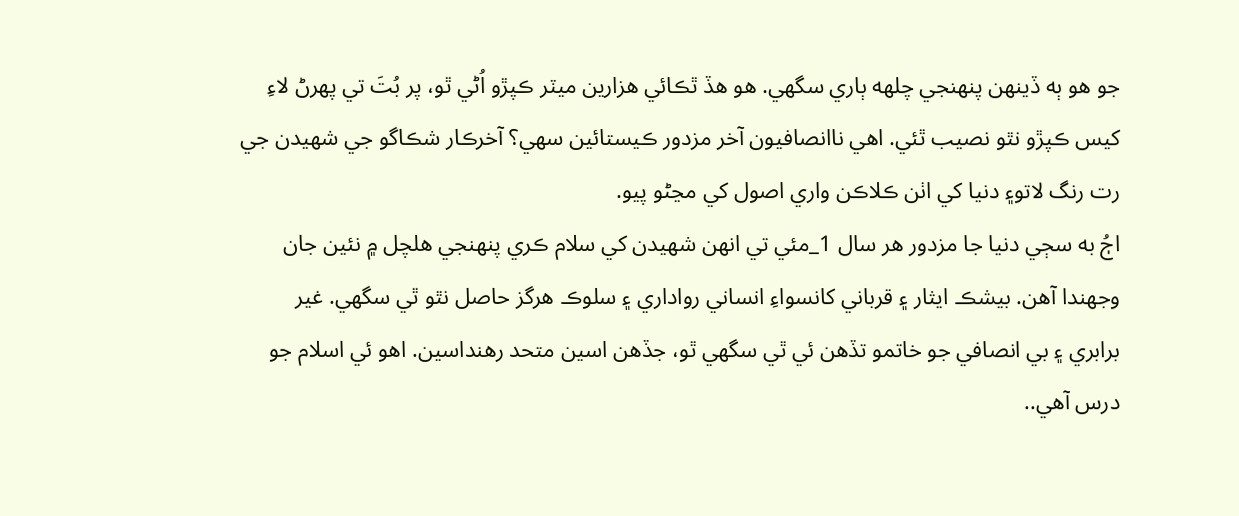جو هو ٻه ڏينهن پنهنجي چلهه ٻاري سگھي. هو هڏ ٿڪائي هزارين ميٽر ڪپڙو اُڻي ٿو، پر بُتَ تي پهرڻ لاءِ کيس ڪپڙو نٿو نصيب ٿئي. اهي ناانصافيون آخر مزدور ڪيستائين سهي؟ آخرڪار شڪاگو جي شهيدن جي رت رنگ لاتو۽ دنيا کي اٺن ڪلاڪن واري اصول کي مڃڻو پيو.
اڄُ به سڄي دنيا جا مزدور هر سال 1_مئي تي انهن شهيدن کي سلام ڪري پنهنجي هلچل ۾ نئين جان وجھندا آهن. بيشڪ ايثار ۽ قرباني کانسواءِ انساني رواداري ۽ سلوڪ هرگز حاصل نٿو ٿي سگھي. غير برابري ۽ بي انصافي جو خاتمو تڏهن ئي ٿي سگھي ٿو، جڏهن اسين متحد رهنداسين. اهو ئي اسلام جو درس آهي..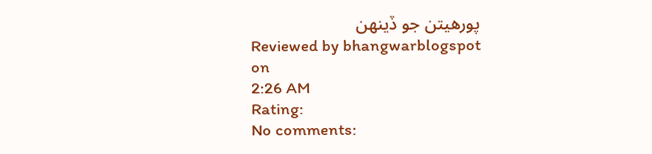پورهيتن جو ڏينهن
Reviewed by bhangwarblogspot
on
2:26 AM
Rating:
No comments: